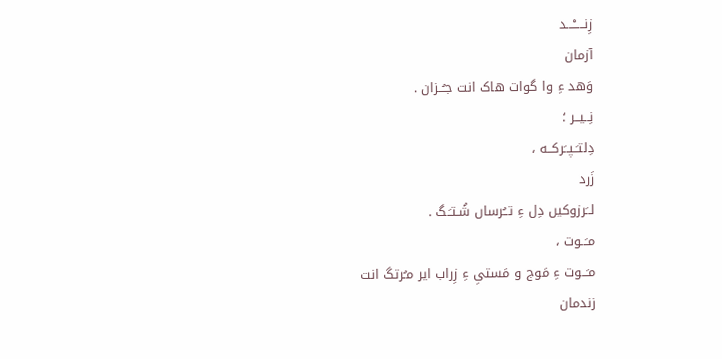زِنـــــْـــد
آزمان
وَهد ءِ وا گوات هاک انت جـُــزان .
نِــیــر ؛
دِلتـَـپــَرکــه ،
زَرد
لــَرزوکیں دِل ءِ تــُرساں شُـتـَـگ .
مـَــوت ،
مـَــوت ءِ مَوج و مَستیِ ءِ زِراب ایر مـُرتگ انت
زندمان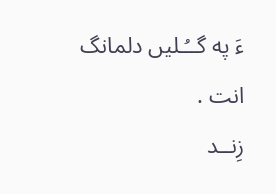ءَ په گــُـلیں دلمانگ انت .
زِنــد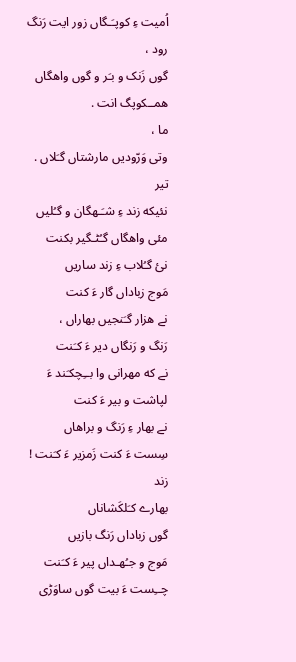اُمیت ءِ کوپـَـگاں زور ایت رَنگ
رود ،
گوں زَنک و بـَر و گوں واهگاں همــکوپگ انت .
ما ،
وتی وَرّودیں مارشتاں گـَلاں .
تیر
نئیکه زند ءِ شـَـهگان و گـُلیں مئی واهگاں گـُٹـگیر بکنت
نئ گـُلاب ءِ زند ساریں
مَوج زباداں گار ءَ کنت
نے هزار گـَنجیں بهاراں ،
رَنگ و رَنگاں دیر ءَ کـَنت
نے که مهرانی وا بــِچکـَند ءَ لپاشت و بیر ءَ کنت
نے بهار ءِ رَنگ و براهاں
سِست ءَ کنت زَمزیر ءَ کـَنت !
زند
بهارے کـَلکَشاناں
گوں زباداں رَنگ بازیں
مَوج و جـُهـداں پیر ءَ کـَنت
چــِست ءَ بیت گوں ساوَڑی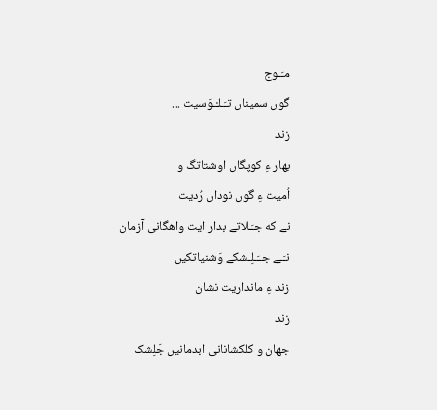مـَـوج
گوں سمیناں تـَـلـْـوَسیت ...
زند
بهار ءِ کوپگاں اوشتاتگ و
اُمیت ءِ گوں نوداں رُدیت
نے که جـَـلاتے بدار ایت واهگانی آزمان
نـَـے جــَـلِـشکے وَشنیاتکیں
زند ءِ مانداریت نشان
زند
جهان و کلکشانانی ابدمانیں جَلِشک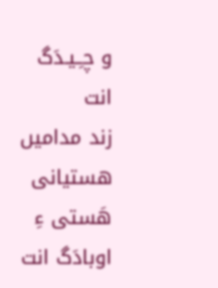و چـِـیـدَگ انت
زند مدامیں هستیانی هَستی ءِ اوبادَگ انت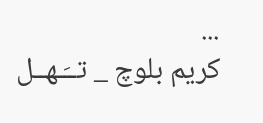...
کریم بلوچ _ تــَـهــل